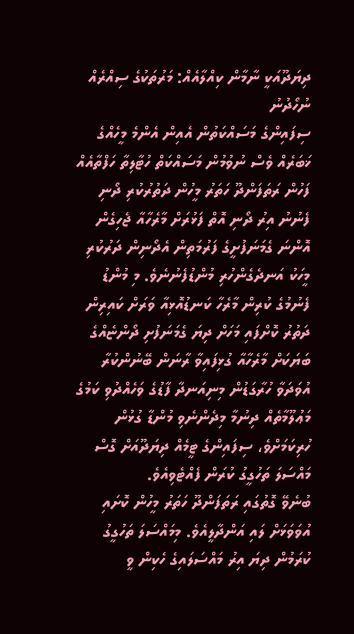ދިޔަދޫއަކީ ނާމާން ކިއްލާއެއް: މަރުތަކުގެ ސިއްރެއް ނުހޯދުނު
ސިފައިންގެ މަސައްކަތުން އެއިން އެންމެ މީހެއްގެ ޚަބަރެއް ވެސް ނުވުމުން މަސައްކަތް ހުޓާލިތާ ހަފްތާއެއް ފަހުން ރަތަފަންދޫ ހަތަރު މީހުން ދަތުރުކުރި ދޯނި ފެނުނު އިރު ދޯނި އޮތް ފަޅުރަށް މާރެހާއާ ޖެހިގެން އޮންނަ ގެމަނަފުށީގެ ފަރުމަތިން އެދޯނިން ދަރުކުރި މީހަކު އަނދެގެންހުރި މުންޑުފެނުނެވެ. މި މުންޑު ފެނުމުގެ ކުރިން މާރެހާ ކަނޑުއޮޅިއާ ވަރަށް ކައިރިން ދަތުރު ކޮށްފައި މަހަށް ދިޔަ ގެމަނަފުށި ދޯންޏެއްގެ ބަޔަކަށް މާރެހާއާ ގުޅިފައިވާ ރާނަން ބޭނުންކުރާ އުވަދަވާ ހުރާގަޑުން މިނިއަނދާ ފާޑުގެ ވަހެއްދުވި ކަމުގެ މަޢުލޫމާތެއް ދިނުމާ މިދެންނެވި މުންޑާ ގުޅުން ހުރިކަމަށްވެ، ސިފައިންގެ ޓީމެއް ދިޔަދޫއަށް ގޮސް މައްސަލަ ތަހުގީގު ކުރަން ފެއްޓެވިއެވެ.
ބުނެވޭ ގޮތުގައި ރަތަފަންދޫ ހަތަރު މީހުން ކޮށައި އުވަވަޅަށް ލައި އަންދާލީއެވެ. މިމައްސަލަ ތަހުގީގު ކުރަމުން ދިޔަ އިރު މައްސަލައިގެ ހެކިން ވީ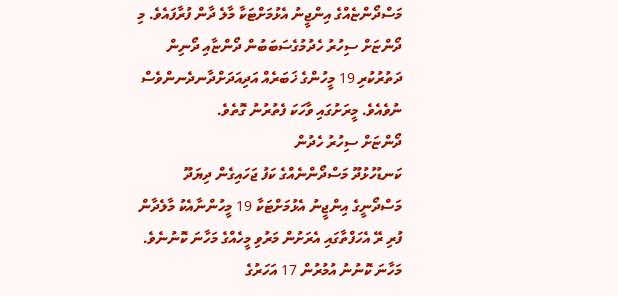މަސްދޯންޏެއްގެ އިންޖީނު އެޅުމަށްޓަކާ މާލެ ދާން ފުރާފައެވެ. މި ދޯންޏަށް ސިހުރު ހެދުމުގެސަބަބުން ދޯންޏާއި ދޯނިން ދަތުރުކުރި 19 މީހުންގެ ޚަބަރެއް އަދިއަދަށްދާނދެނންވެސް ނުވެއެވެ. މީރަށުގައި ވާހަކަ ފެތުރުނު ގޮތެވެ.
ދޯންޏަށް ސިހުރު ހެދުން
ކަނޑުހުޅުދޫ މަސްދޯންނެއްގެ ކަފު ޖަހައިގެން ދިޔަދޫ މަސްދޯނީގެ އިންޖީނު އެޅުމަށްޓަކާ 19 މީހުންނާއެކު މާލެދާން ފުރި ރޭ އެހަފްތާގައި އެރަށުން މަރުވި މީހެއްގެ މަހާނަ ކޮނުނެވެ. މަހާނަ ކޮނުނު އުމުރުން 17 އަހަރުގެ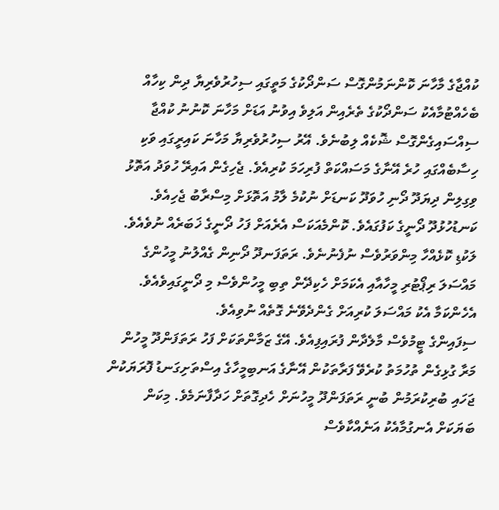ކުއްޖާގެ މާހާނަ ކޮންނަމުންގޮސް ސަންދޯކުގެ މަތީގައި ސިހުރުވެރިޔާ ދިން ކިހާއް ބެހެއްޓުމާއެކު ސަންދޯކުގެ ތެރެއިން އަލިވެ އިވުނު އަޑަށް މަހާނަ ކޮނުނު ކުއްޖާ ސިއްސައިގެންގޮސް ޝޮކެއް ލިބުނެވެ. އޭރު ސިހުރުވެރިޔާ މަހާނަ ކައިރީގައި ވަކި ހިސާބެއްގައި ހުރެ އޭނާގެ މަސައްކަތް ފުރިހަމަ ކުރިއެވެ. ޖެހިގެން އައިރޭ ހުވަދު އަތޮޅު ވިގިލިން ދިޔަދޫ ދޯނި ހުވަދޫ ކަނޑަށް ނުކުމެ ލާމު އަތޮޅަށް މިސްރާބު ޖެހިއެވެ. ކަނޑުހުޅުދޫ ދޯނީގެ ކަފުގައެވެ. ކޮންމެއަކަސް އެރެއަށް ފަހު ދޯނީގެ ޚަބަރެއް ނުވެއެވެ. ލަކުޑި ކޮޅެއްހާ މިންވަރުވެސް ނުފެނުނެވެ. ރަތަފަނދޫ ދޯނިން ގެއްލުނު މީހުންގެ މައްސަލަ ރިޕޯޓުރި މީހާއާއި އެކަމަށް ހެކިދޭން ތިބި މީހުންވެސް މި ދޯނީގައިވެއެވެ. އެހެންކަމާ އެކު މައްސަލަ ކުރިއަށް ގެންދެވޭނެ ގޮތެއް ނުވިއެވެ.
ސިފައިންގެ ޓީމުވެސް މާލެދާން ފުރައިފިއެވެ. އޭގެ ޒަމާންތަކަށް ފަހު ރަތަފަންދޫ މީހުން މަރާ ގުޅިގެން ތުހުމަތު ކުރެވޭ ފަރާތަކުން އޭނާގެ އަނބިމީހާގެ އިސްތަށިގަނޑު ފޮރަޔަކުން ޖަހައި ބުރިކުރަމުން ބުނީ ރަތަފަންދޫ މީހުނަށް ހެދިގޮތަށް ހަދާފާނަމެވެ. މިކަން ބަޔަކަށް އެނގުމާއެކު އަނެއްކާވެސް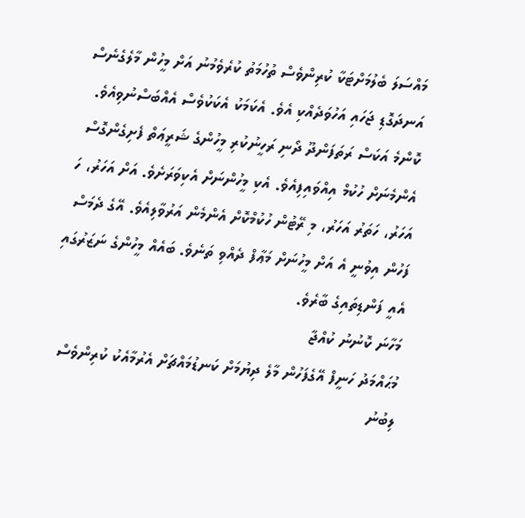މައްސަލަ ބެލުމަށްޓަކާ ކުރިންވެސް ތުހުމަތު ކުރެވެމުނު އަށް މީހުން މާލެގެނެސް އަނދަގޮޑި ޖަހައި އަހުވަދެއްކި އެވެ. އެކަމަކު އެކަކުވެސް އެއްބަސްނުވިއެވެ.
ކޮންމެ އަކަސް ރަތަފަންދޫ ދޯނި ރަހީނުކުރި މީހުންގެ ޝަރީޢަތް ފެށިގެންގޮސް އެންމެނަށް ހުކުމް އިއްވައިފިއެވެ. އެކި މީހުންނަށް އެކިވަރަށެވެ. އަށް އަހަރު، ހަ އަހަރު، ހަތަރު އަހަރު، މި ރޭޓުން ހުކުމްކޮށް އެންމެން އަރުވާލިއެވެ. އޭގެ ދެމަސް ފަހުން އިވުނީ އެ އަށް މީހުނަށް މަޢާފް ދެއްވި ތަނެވެ. ބައެއް މީހުންގެ ނަޒަރުގައި އެއީ ފަންޑިތައިގެ ބާރެވެ.
މަހާނަ ކޮނުނު ކުއްޖާ
މުޙައްމަދު ހަނީފް އޭގެފަހުން މާލެ ދިޔުމަށް ކަނޑުމައްޗަށް އެރުމާއެކު ކުރިންވެސް ލިބުނު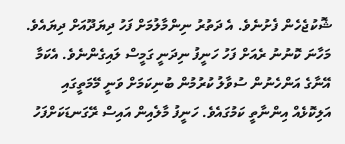ޝޮކުޖެހެން ފެށުނެވެ. އެ ދަތުރު ނިންމާލުމަށް ފަހު ދިޔަދޫއަށް ދިޔައެވެ. މަހާނަ ކޮނުނު ރެއަށް ފަހު ހަނީފު ނިދަނީ ގަމީސް ލައިގެންނެވެ. އެކަމާ އޭނާގެ އަންހެނުން ސުވާލު ކުރުމުން ބުނިކަމަށް ވަނީ މޭމަތީގައި އަލިކޮޅެއް އިންނާތީ ކަމުގައެވެ. ހަނީފު މާލެއިން އައިސް ރޭގަނޑަކަށްފަހު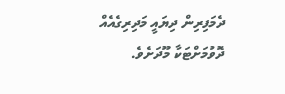ދެމަފިރިން ދިޔައީ މަދިރިގެއެއް ދޮވުމަށްޓަކާ މޫދަށެވެ.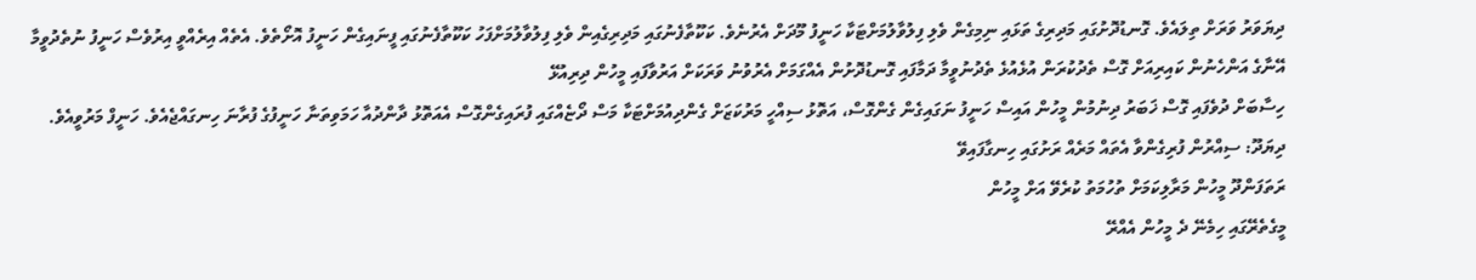ދިޔަވަރު ވަރަށް ތިލައެވެ. ގޮނޑުދޮށުގައި މަދިރިގެ ތަޅައި ނިމިގެން ވެލި ފިލުވާލުމަށްޓަކާ ހަނީފު މޫދަށް އެރުނެވެ. ކަކޫތާފެނުގައި މަދިރިގެއިން ވެލި ފިލުވާލުމަށްފަހު ކަކޫތާފެނުގައި ފީނައިގެން ހަނީފު އޮށޯތެވެ. އެތެއް އިރެއްވީ އިރުވެސް ހަނީފު ނުތެދުވީމާ އޭނާގެ އަންހެނުން ކައިރިއަށް ގޮސް ތެދުކުރަން އުޅެއުޅެ ތެދުނުވީމާ ދަމާފައި ގޮނޑުދޮށުން އެއްގަމަށް އެރުވުނު ވަރަކަށް އަރުވާފައި މީހުން ދިރިއުޅޭ
ހިސާބަށް ދުވެފައި ގޮސް ޚަބަރު ދިނުމުން މީހުން އައިސް ހަނީފު ނަގައިގެން ގެންގޮސް، އަތޮޅު ސިއްހީ މަރުކަޒަށް ގެންދިއުމަށްޓަކާ މަސް ދޯޏެއްގައި ފުރައިގެންގޮސް އެއަތޮޅު ދާންދުއާ ހަމަވިތަނާ ހަނީފުގެ ފުރާނަ ހިނގައްޖެއެވެ. ހަނީފް މަރުވީއެވެ.
ދިޔަދޫ: ސިއްރުން ފުރިގެންވާ އެތައް މަރެއް ރަށުގައި ހިނގާފައިވޭ
ރަތަފަންދޫ މީހުން މަރާލިކަމަށް ތުހުމަތު ކުރެވޭ އަށް މީހުން
މީގެތެރޭގައި ހިމެނޭ ދެ މީހުން އެއްރޭ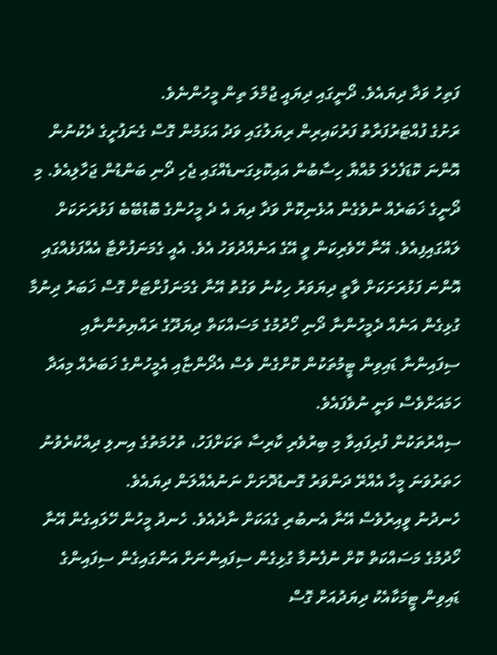ފަތިހު ވަދާ ދިޔައެވެ. ދޯނީގައި ދިޔައީ ޖުމްލަ ތިން މީހުންނެވެ.
ރަށުގެ ފުއްޓަރުފަރާތު ފަރުކައިރިން ރިޔަލުގައި ވަދު އަޅަމުން ގޮސް ގެނަފުށީގެ ދެކުނުން އޮންނަ ކޮޑަފެހެލަ މުއްޔާ ހިސާބުން އައިކޮޅިގަނޑެއްގައި ޖެހި ދޯނި ބަންޑުން ޖަހާލިއެވެ. މި ދޯނީގެ ޚަބަރެއް ނުވެގެން އުޅެނިކޮށް ވަދާ ދިޔަ އެ ދެ މީހުންގެ ބޮޑުބޭބެ ފަޅުރަށަކަށް ލައްގައިފިއެވެ. އޭނާ ހޭވެރިކަން ވީ އޭގެ އަނެއްދުވަހު އެވެ. އެއީ ގެމަނަފުށްޓާ އެއްފަޅެއްގައި އޮންނަ ފަޅުރަށަކަށް ވާތީ ދިޔަވަރު ހިކުނު ވަގުތު އޭނާ ގެމަނަފުށްޓަށް ގޮސް ޚަބަރު ދިނުމާ ގުޅިގެން އަނެއް ދެމީހުންނާ ދޯނި ހޯދުމުގެ މަސައްކަތް ދިޔަދޫގެ ރައްޔިތުންނާއި ސިފައިންނާ ޑައިވިން ޓީމުތަކުން ކޮށްގެން ވެސް އެދޯންޏާއި އެމީހުންގެ ޚަބަރެއް މިއަދާ ހަމައަށްވެސް ވަނީ ނުވެފައެވެ.
ސިއްރުތަކުން ފުރިފައިވާ މި ބިރުވެރި ކާރިސާ ތަކަށްފަހު، ތުހުމަތުގެ އިނލި ދިއްކުރެވުނު ހަތަރުވަނަ މީހާ އެއްރޭ ދަންވަރު ގޮނޑުދޮށަށް ނަނުއެއްލަން ދިޔައެވެ.
ހެނދުނު ވީއިރުވެސް އޭނާ އެނބުރި ގެއަކަށް ނާދެއެވެ. ހެނދު މީހުން ހޭލައިގެން އޭނާ ހޯދުމުގެ މަސައްކަތް ކޮށް ނުފެނުމާ ގުޅިގެން ސިފައިންނަށް އަންގައިގެން ސިފައިންގެ ޑައިވިން ޓީމަކާއެކު ދިޔަދުއަށް ގޮސް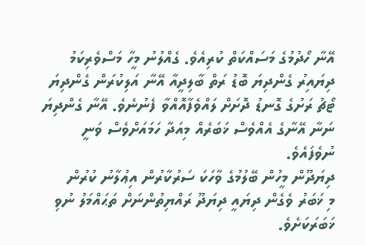އޭނާ ހޯދުމުގެ މަސައްކަތް ކުރިއެވެ. ގެއްލުނު މީހާ މަސްވެރިކަމު ދިޔައިރު ގެންދިޔަ ބޮޑު ރަތް ބާލިދީއާ އޭނާ އަލިކުރަން ގެންދިޔަ ޓޯޗު ރަށުގެ ގޮނޑު ދޮށަށް ލައްވެފާއޮއްވާ ފެނުނެވެ. އޭނާ ގެންދިޔަ ނަނާ އޭނާގެ އެއްވެސް ޚަބަރެއް މިއަދާ ހަމައަށްވެސް ވަނީ ނުވެފައެވެ.
ދިޔަދޫން މީހުން ބޭލުމުގެ ވާހަކަ ސަރުކާރުން އިޢުލާނު ކުރުން
މި ޚަބަރު ވެގެން ދިޔައީ ދިޔަދޫ ރައްޔިތުންނަށް ތަޙައްމަލު ނުވި ޚަބަރަކަށެވެ.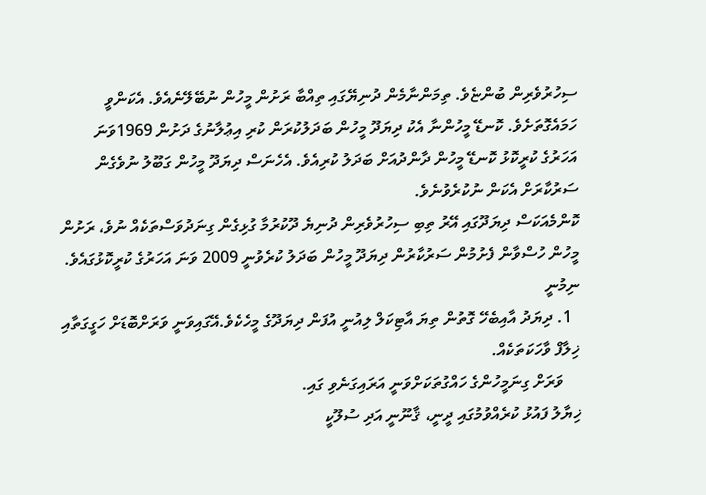ސިހުރުވެރިން ބުންޏެވެ. ތިމަންނާމެން ދުނިޔޭގައި ތިއްބާ ރަށުން މީހުން ނުބޭލޭނެއެވެ. އެކަންވީ ހަމައެގޮތަށެވެ. ކޮނޑޭ މީހުންނާ އެކު ދިޔަދޫ މީހުން ބަދަލުކުރަން ކުރި އިޢުލާނުގެ ދަށުން 1969ވަނަ އަހަރުގެ ކުރީކޮޅު ކޮނޑޭ މީހުން ދާންދުއަށް ބަދަލު ކުރިއެވެ. އެހެނަސް ދިޔަދޫ މީހުން ގަބޫލު ނުވެގެން ސަރުކާރަށް އެކަން ނުކުރެވުނެވެ.
ކޮންމެއަކަސް ދިޔަދޫގައި އޭރު ތިބި ސިހުރުވެރިން ދުނިޔެ ދޫކުރުމާ ގުޅިގެން ގިނަދުވަސްތަކެއް ނުވެ، ރަށުން މީހުން ހުސްވާން ފެށުމުން ސަރުކާރުން ދިޔަދޫ މީހުން ބަދަލު ކުރެވުނީ 2009 ވަނަ އަހަރުގެ ކުރީކޮޅުގައެވެ.
ނިމުނީ
  1. ދިޔަދު އާއިބެހޭ ގޮތުން ތިޔަ އާޓިކަލް ލިއުނީ އުފަން ދިޔަދޫގެ މީހެކެވެ.އޭގައިވަނީ ވަރަށްބޮޑަށް ހަގީގަތާއި ޚިލާފް ވާހަކަތަކެއް.
    ވަރަށް ގިނަމީހުންގެ ހައްގުތަކަށްވަނީ އަރައިގަނެވި ގައި.
ޚިޔާލު ފައުޅު ކުރެއްވުމުގައި ދީނީ، ޤާނޫނީ އަދި ސުލޫކީ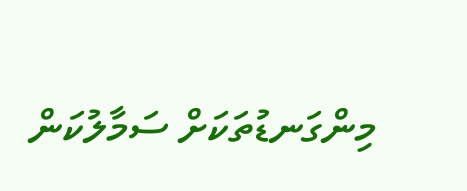މިންގަނޑުތަކަށް ސަމާލުކަން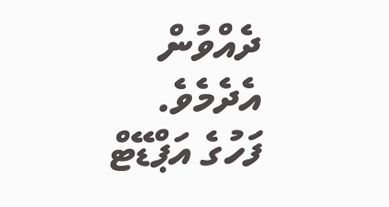ދެއްވުން އެދެމެވެ.
ފަހުގެ އަޕްޑޭޓް